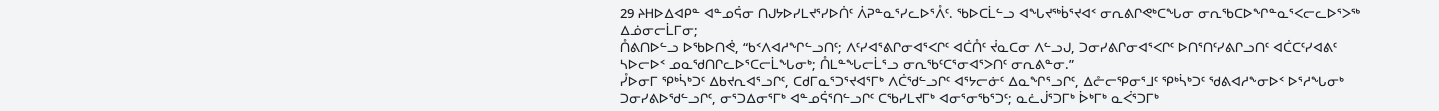29 ᔨᕼᐅᐃᐊᑭᓐ ᐊᓐᓄᕌᓂ ᑎᒍᔭᐅᓯᒪᔪᕐᓯᐅᑏᑦ ᐲᕈᓐᓇᕐᓯᓚᐅᕐᐰᑦ. ᖃᐅᑕᒫᓪᓗ ᐊᖓᔪᖅᑳᕐᔪᐊᑉ ᓂᕆᕕᒋᕙᒃᑕᖓᓂ ᓂᕆᖃᑕᐅᖏᓐᓇᕐᐸᓕᓚᐅᕐᐳᖅ ᐃᓅᓂᓕᒫᒥᓂ;
ᑍᕕᑎᐅᓪᓗ ᐅᖃᐅᑎᕚ, “ᑲᑉᐱᐊᓱᖏᓪᓗᑎᑦ; ᐱᑦᓯᐊᕐᕕᒋᓂᐊᕐᐸᒋᑦ ᐊᑖᑍᑦ ᔫᓇᑕᓂ ᐱᓪᓗᒍ, ᑐᓂᓯᕕᒋᓂᐊᕐᐸᒋᑦ ᐅᑎᕐᑎᑦᓯᕕᒋᓗᑎᑦ ᐊᑖᑕᑦᓯᐊᕕᑦ ᓴᐅᓕᐅᑉ ᓄᓇᖁᑎᒋᓚᐅᕐᑕᓕᒫᖓᓂᒃ; ᑍᒪᓐᖓᓕᒫᕐᓗ ᓂᕆᖃᑦᑕᕐᓂᐊᕐᐳᑎᑦ ᓂᕆᕕᓐᓂ.”
ᓮᐅᓂᒥ ᕿᒃᓵᒃᑐᑦ ᐃᑲᔪᕆᐊᕐᓗᒋᑦ, ᑕᑯᒥᓇᕐᑐᕐᔪᐊᕐᒥᒃ ᐱᑖᖁᓪᓗᒋᑦ ᐊᕐᔭᓕᓃᑦ ᐃᓇᖏᕐᓗᒋᑦ, ᐃᓔᓕᕿᓂᕐᒧᑦ ᕿᒃᓵᒃᑐᑦ ᖁᕕᐊᓱᖕᓂᐅᑉ ᐅᕐᓱᖓᓂᒃ ᑐᓂᓯᕕᐅᖁᓪᓗᒋᑦ, ᓂᕐᑐᐃᓂᕐᒥᒃ ᐊᓐᓄᕌᕐᑎᓪᓗᒋᑦ ᑕᖃᓯᒪᔪᒥᒃ ᐊᓂᕐᓂᖃᕐᑐᑦ; ᓇᓛᒎᕐᑐᒥᒃ ᐆᒃᒥᒃ ᓇᐹᕐᑐᒥᒃ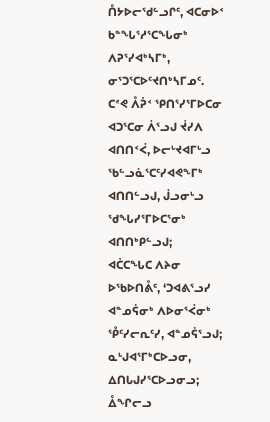ᑍᔭᐅᓕᖁᓪᓗᒋᑦ, ᐊᑕᓂᐅᑉ ᑲᓐᖓᕐᓱᕐᑕᖓᓂᒃ ᐱᕈᕐᓯᐊᒃᓴᒥᒃ, ᓂᕐᑐᕐᑕᐅᑦᔪᑎᒃᓴᒥᓄᑦ.
ᑕᕝᕙ ᐰᕉᑉ ᕿᑎᕐᓯᕐᒥᐅᑕᓂ ᐊᑐᕐᑕᓂ ᐲᕐᓗᒍ ᔫᓯᐱ ᐊᑎᑎᑉᐹ, ᐅᓕᒡᔪᐊᒥᒡᓗ ᖃᓪᓗᓈᕐᑕᑦᓯᐊᕙᖕᒥᒃ ᐊᑎᑎᓪᓗᒍ, ᒎᓗᓂᒡᓗ ᖁᖓᓯᕐᒥᐅᑕᕐᓂᒃ ᐊᑎᑎᒃᑭᓪᓗᒍ;
ᐊᑖᑕᖓᑕ ᐱᔨᓂ ᐅᖃᐅᑎᕔᑦ, ‘ᑐᐊᕕᕐᓗᓯ ᐊᓐᓄᕌᓂᒃ ᐱᐅᓂᕐᐹᓂᒃ ᕾᑦᓯᓕᕆᑦᓯ, ᐊᓐᓄᕌᕐᓗᒍ; ᓇᒡᒍᐊᕐᒥᒃᑕᐅᓗᓂ, ᐃᑎᒐᒍᓯᕐᑕᐅᓗᓂᓗ;
ᐂᖏᓕᓗ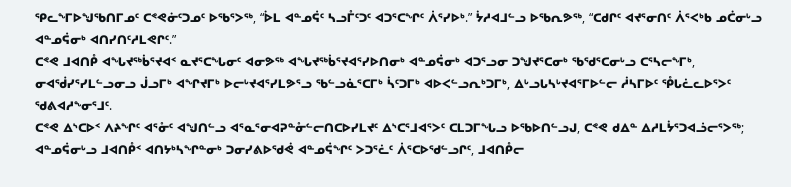ᕿᓚᖕᒥᐅᖑᖃᑎᒥᓄᑦ ᑕᕝᕙᓃᑦᑐᓄᑦ ᐅᖃᕐᐳᖅ, “ᐆᒪ ᐊᓐᓄᕌᑦ ᓴᓗᒤᑦᑐᑦ ᐊᑐᕐᑕᖏᑦ ᐲᕐᓯᐅᒃ.” ᔮᓱᐊᒧᓪᓗ ᐅᖃᕆᕗᖅ, “ᑕᑯᒋᑦ ᐊᔪᕐᓂᑎᑦ ᐲᕐᐸᒃᑲ ᓄᑖᓂᒡᓗ ᐊᓐᓄᕌᓂᒃ ᐊᑎᓯᑎᑦᓱᒪᕙᒋᑦ.”
ᑕᕝᕙ ᒧᐊᑎᑬ ᐊᖓᔪᖅᑳᕐᔪᐊᑉ ᓇᔪᕐᑕᖓᓂᑦ ᐊᓂᕗᖅ ᐊᖓᔪᖅᑳᕐᔪᐊᕐᓯᐅᑎᓂᒃ ᐊᓐᓄᕌᓂᒃ ᐊᑐᕐᓗᓂ ᑐᖑᔪᕐᑕᓂᒃ ᖃᖁᕐᑕᓂᒡᓗ ᑕᕐᓴᓕᖕᒥᒃ, ᓂᐊᖂᓯᕐᓯᒪᓪᓗᓂᓗ ᒎᓗᒥᒃ ᐊᖏᔪᒥᒃ ᐅᓕᒡᔪᐊᕐᓯᒪᕗᕐᓗ ᖃᓪᓗᓈᕐᑕᒥᒃ ᓵᑦᑐᒥᒃ ᐊᐅᐸᓪᓗᕆᒃᑐᒥᒃ, ᐃᒡᓗᒐᓴᒡᔪᐊᕐᒥᐅᓪᓕ ᓲᓴᒥᐅᑦ ᕾᒐᓛᓚᐅᕐᐳᑦ ᖁᕕᐊᓱᖕᓂᕐᒧᑦ.
ᑕᕝᕙ ᐃᔅᑕᐅᑉ ᐱᔨᖏᑦ ᐊᕐᓁᑦ ᐊᖑᑎᓪᓗ ᐊᕐᓇᕐᓂᐊᕈᓐᓁᓪᓕᑎᑕᐅᓯᒪᔪᑦ ᐃᔅᑕᕐᒧᐊᕐᐳᑦ ᑕᒪᑐᒥᖓᓗ ᐅᖃᐅᑎᓪᓗᒍ, ᑕᕝᕙ ᑯᐃᓐ ᐃᓱᒪᔮᕐᑐᐊᓘᓕᕐᐳᖅ; ᐊᓐᓄᕌᓂᒡᓗ ᒧᐊᑎᑬᑉ ᐊᑎᔭᒃᓴᖏᓐᓂᒃ ᑐᓂᓯᕕᐅᖁᕚ ᐊᓐᓄᕌᖏᑦ ᐳᑐᕐᓛᑦ ᐲᕐᑕᐅᖁᓪᓗᒋᑦ, ᒧᐊᑎᑬᓕ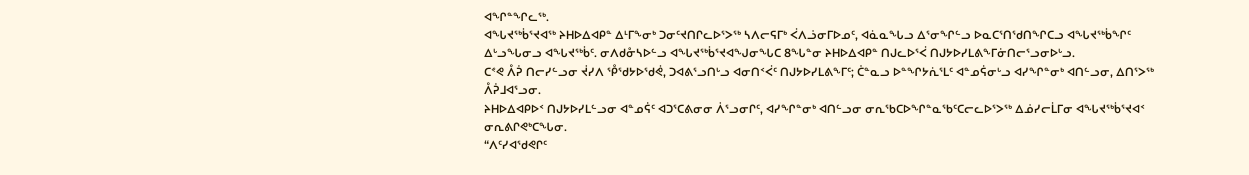ᐊᖏᓐᖏᓚᖅ.
ᐊᖓᔪᖅᑳᕐᔪᐊᖅ ᔨᕼᐅᐃᐊᑭᓐ ᐃᒻᒥᖕᓂᒃ ᑐᓂᑦᔪᑎᒋᓚᐅᕐᐳᖅ ᓴᐱᓕᕋᒥᒃ ᐹᐱᓘᓂᒥᐅᓄᑦ, ᐊᓈᓇᖓᓗ ᐃᕐᓂᖏᓪᓗ ᐅᓇᑕᕐᑎᖁᑎᖏᑕᓗ ᐊᖓᔪᖅᑳᖏᑦ ᐃᒡᓗᖓᓂᓗ ᐊᖓᔪᖅᑳᑦ. ᓂᐱᑯᓁᓴᐅᓪᓗ ᐊᖓᔪᖅᑳᕐᔪᐊᖑᓂᖓᑕ 8ᖓᓐᓂ ᔨᕼᐅᐃᐊᑭᓐ ᑎᒍᓚᐅᕐᐹ ᑎᒍᔭᐅᓯᒪᕕᖕᒥᓃᑎᓕᕐᓗᓂᐅᒡᓗ.
ᑕᕝᕙ ᐰᕉ ᑎᓕᓯᓪᓗᓂ ᔫᓯᐱ ᕾᖁᔭᐅᖁᕚ, ᑐᐊᕕᕐᓗᑎᒡᓗ ᐊᓂᑎᑉᐹᑦ ᑎᒍᔭᐅᓯᒪᕕᖕᒥᑦ; ᑖᓐᓇᓗ ᐅᓐᖏᔭᕇᕐᒪᑦ ᐊᓐᓄᕌᓂᒡᓗ ᐊᓯᖏᓐᓂᒃ ᐊᑎᓪᓗᓂ, ᐃᑎᕐᐳᖅ ᐰᕉᒧᐊᕐᓗᓂ.
ᔨᕼᐅᐃᐊᑭᐅᑉ ᑎᒍᔭᐅᓯᒪᓪᓗᓂ ᐊᓐᓄᕌᑦ ᐊᑐᕐᑕᕕᓂᓂ ᐲᕐᓗᓂᒋᑦ, ᐊᓯᖏᓐᓂᒃ ᐊᑎᓪᓗᓂ ᓂᕆᖃᑕᐅᖏᓐᓇᖃᑦᑕᓕᓚᐅᕐᐳᖅ ᐃᓅᓯᓕᒫᒥᓂ ᐊᖓᔪᖅᑳᕐᔪᐊᑉ ᓂᕆᕕᒋᕙᒃᑕᖓᓂ.
“ᐱᑦᓯᐊᖁᕙᒋᑦ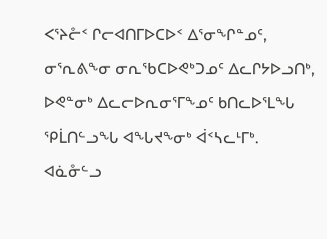ᐸᕐᔨᓔᑉ ᒋᓕᐊᑎᒥᐅᑕᐅᑉ ᐃᕐᓂᖏᓐᓄᑦ, ᓂᕐᕆᕕᖕᓂ ᓂᕆᖃᑕᐅᕙᒃᑐᓄᑦ ᐃᓚᒋᔭᐅᓗᑎᒃ, ᐅᕙᓐᓂᒃ ᐃᓚᓕᐅᕆᓂᕐᒥᖕᓄᑦ ᑲᑎᓚᐅᕐᒪᖓ ᕿᒫᑎᓪᓗᖓ ᐊᖓᔪᖕᓂᒃ ᐋᑉᓴᓚᒻᒥᒃ.
ᐊᓈᓁᓪᓗ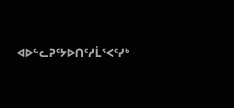ᐊᐅᓪᓚᕈᑦᔭᐅᑎᑦᓱᒫᕐᐸᑦᓯᒃ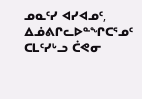ᓄᓇᑦᓯ ᐊᓯᐊᓄᑦ, ᐃᓅᕕᒋᓚᐅᓐᖏᑕᕐᓄᑦ ᑕᒪᑦᓯᒡᓗ ᑖᕙᓂ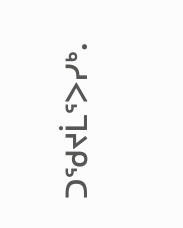ᑐᖁᔪᒫᕐᐳᓯᒃ.